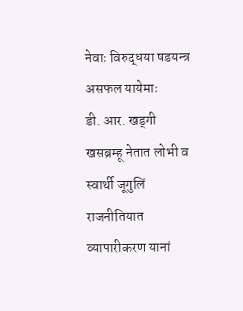नेवाः विरुद्धया षडयन्त्र असफल यायेमाः
डी. आर. खड्गी
खसब्रम्हू नेतात लोभी व स्वार्थी जूगुलिं राजनीतियात व्यापारीकरण यानां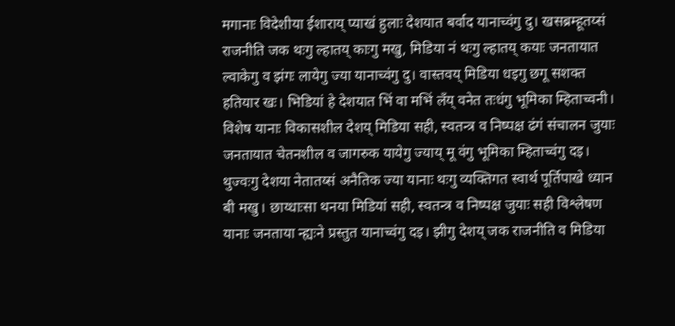मगानाः विदेशीया ईशाराय् प्याखं हुलाः देशयात बर्वाद यानाच्वंगु दु। खसब्रम्हूतय्सं राजनीति जक थःगु ल्हातय् काःगु मखु, मिडिया नं थःगु ल्हातय् कयाः जनतायात ल्वाकेगु व झंगः लायेगु ज्या यानाच्वंगु दु। वास्तवय् मिडिया धइगु छगू सशक्त हतियार खः। भिडियां हे देशयात भिं वा मभिं लँय् वनेत तःधंगु भूमिका म्हिताच्वनी। विशेष यानाः विकासशील देशय् मिडिया सही, स्वतन्त्र व निष्पक्ष ढंगं संचालन जुयाः जनतायात चेतनशील व जागरुक यायेगु ज्याय् मू वंगु भूमिका म्हिताच्वंगु दइ। थुज्वःगु देशया नेतातय्सं अनैतिक ज्या यानाः थःगु व्यक्तिगत स्वार्थ पूर्तिपाखे ध्यान बी मखु। छाय्धाःसा थनया मिडियां सही, स्वतन्त्र व निष्पक्ष जुयाः सही विश्लेषण यानाः जनताया न्ह्यःने प्रस्तुत यानाच्वंगु दइ। झीगु देशय् जक राजनीति व मिडिया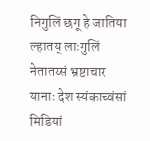निगुलिं छगू हे जातिया ल्हातय् लाःगुलिं नेतातय्सं भ्रष्टाचार यानाः देश स्यंकाच्वंसां मिडियां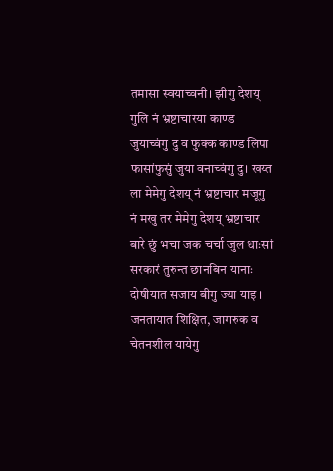तमासा स्वयाच्वनी। झीगु देशय् गुलि नं भ्रष्टाचारया काण्ड जुयाच्वंगु दु व फुक्क काण्ड लिपा फासांफुसुं जुया वनाच्वंगु दु। खय्त ला मेमेगु देशय् नं भ्रष्टाचार मजूगु नं मखु तर मेमेगु देशय् भ्रष्टाचार बारे छुं भचा जक चर्चा जुल धाःसां सरकारं तुरुन्त छानबिन यानाः दोषीयात सजाय बीगु ज्या याइ ।
जनतायात शिक्षित, जागरुक व चेतनशील यायेगु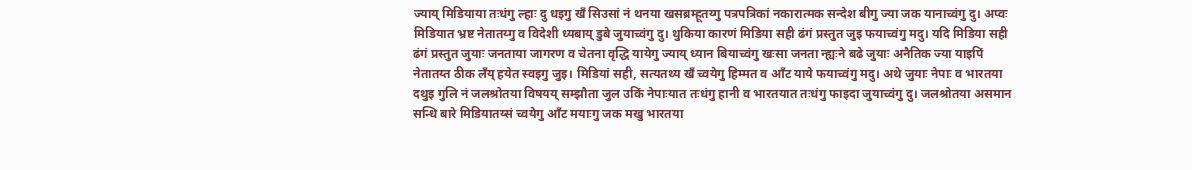ज्याय् मिडियाया तःधंगु ल्हाः दु धइगु खँ सिउसां नं थनया खसब्रम्हूतय्गु पत्रपत्रिकां नकारात्मक सन्देश बीगु ज्या जक यानाच्वंगु दु। अप्वः मिडियात भ्रष्ट नेतातय्गु व विदेशी ध्यबाय् डुबे जुयाच्वंगु दु। थुकिया कारणं मिडिया सही ढंगं प्रस्तुत जुइ फयाच्वंगु मदु। यदि मिडिया सही ढंगं प्रस्तुत जुयाः जनताया जागरण व चेतना वृद्धि यायेगु ज्याय् ध्यान बियाच्वंगु खःसा जनता न्ह्यःने बढे जुयाः अनैतिक ज्या याइपिं नेतातय्त ठीक लँय् हयेत स्वइगु जुइ। मिडियां सही, सत्यतथ्य खँ च्वयेगु हिम्मत व आँट याये फयाच्वंगु मदु। अथे जुयाः नेपाः व भारतया दथुइ गुलि नं जलश्रोतया विषयय् सम्झौता जुल उकिं नेपाःयात तःधंगु हानी व भारतयात तःधंगु फाइदा जुयाच्वंगु दु। जलश्रोतया असमान सन्धि बारे मिडियातय्सं च्वयेगु आँट मयाःगु जक मखु भारतया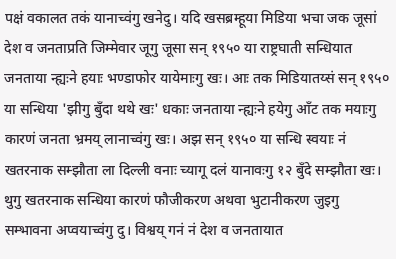पक्षं वकालत तकं यानाच्वंगु खनेदु। यदि खसब्रम्हूया मिडिया भचा जक जूसां देश व जनताप्रति जिम्मेवार जूगु जूसा सन् १९५० या राष्ट्रघाती सन्धियात जनताया न्ह्यःने हयाः भण्डाफोर यायेमाःगु खः। आः तक मिडियातय्सं सन् १९५० या सन्धिया 'झीगु बुँदा थथे खः' धकाः जनताया न्ह्यःने हयेगु आँट तक मयाःगु कारणं जनता भ्रमय् लानाच्वंगु खः। अझ सन् १९५० या सन्धि स्वयाः नं खतरनाक सम्झौता ला दिल्ली वनाः च्यागू दलं यानावःगु १२ बुँदे सम्झौता खः। थुगु खतरनाक सन्धिया कारणं फौजीकरण अथवा भुटानीकरण जुइगु सम्भावना अप्वयाच्वंगु दु। विश्वय् गनं नं देश व जनतायात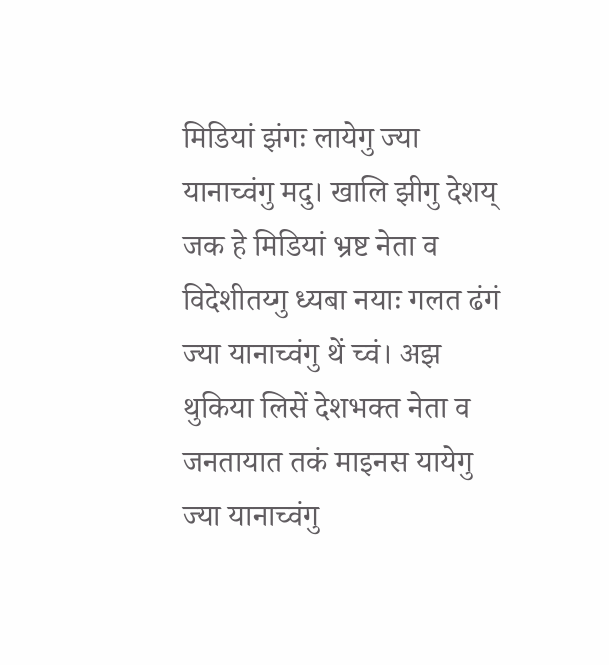मिडियां झंगः लायेगु ज्या यानाच्वंगु मदु। खालि झीगु देशय् जक हे मिडियां भ्रष्ट नेता व विदेशीतय्गु ध्यबा नयाः गलत ढंगं ज्या यानाच्वंगु थें च्वं। अझ थुकिया लिसें देशभक्त नेता व जनतायात तकं माइनस यायेगु ज्या यानाच्वंगु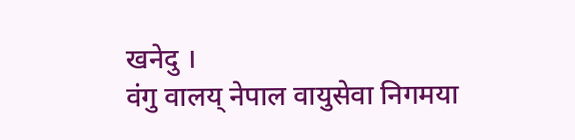खनेदु ।
वंगु वालय् नेपाल वायुसेवा निगमया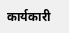कार्यकारी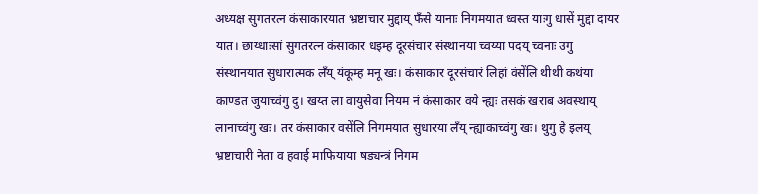अध्यक्ष सुगतरत्न कंसाकारयात भ्रष्टाचार मुद्दाय् फँसे यानाः निगमयात ध्वस्त याःगु धासें मुद्दा दायर यात। छाय्धाःसां सुगतरत्न कंसाकार धइम्ह दूरसंचार संस्थानया च्वय्या पदय् च्वनाः उगु संस्थानयात सुधारात्मक लँय् यंकूम्ह मनू खः। कंसाकार दूरसंचारं लिहां वंसेंलि थीथी कथंया काण्डत जुयाच्वंगु दु। खय्त ला वायुसेवा नियम नं कंसाकार वये न्ह्यः तसकं खराब अवस्थाय् लानाच्वंगु खः। तर कंसाकार वसेंलि निगमयात सुधारया लँय् न्ह्याकाच्वंगु खः। थुगु हे इलय् भ्रष्टाचारी नेता व हवाई माफियाया षड्यन्त्रं निगम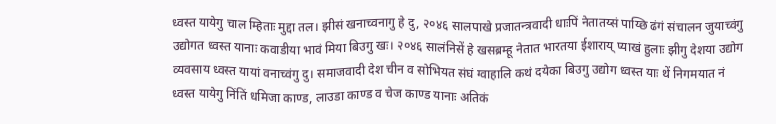ध्वस्त यायेगु चाल म्हिताः मुद्दा तल। झीसं खनाच्वनागु हे दु, २०४६ सालपाखे प्रजातन्त्रवादी धाःपिं नेतातय्सं पाय्छि ढंगं संचालन जुयाच्वंगु उद्योगत ध्वस्त यानाः कवाडीया भावं मिया बिउगु खः। २०४६ सालंनिसें हे खसब्रम्हू नेतात भारतया ईशाराय् प्याखं हुलाः झीगु देशया उद्योग व्यवसाय ध्वस्त यायां वनाच्वंगु दु। समाजवादी देश चीन व सोभियत संघं ग्वाहालि कथं दयेका बिउगु उद्योग ध्वस्त याः थें निगमयात नं ध्वस्त यायेगु निंतिं धमिजा काण्ड, लाउडा काण्ड व चेज काण्ड यानाः अतिकं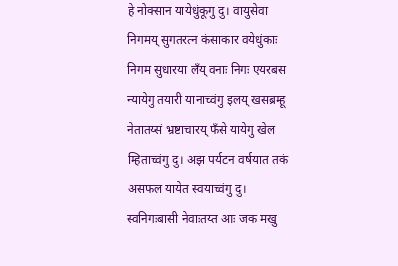हे नोक्सान यायेधुंकूगु दु। वायुसेवा निगमय् सुगतरत्न कंसाकार वयेधुंकाः निगम सुधारया लँय् वनाः निगः एयरबस न्यायेगु तयारी यानाच्वंगु इलय् खसब्रम्हू नेतातय्सं भ्रष्टाचारय् फँसे यायेगु खेल म्हिताच्वंगु दु। अझ पर्यटन वर्षयात तकं असफल यायेत स्वयाच्वंगु दु। स्वनिगःबासी नेवाःतय्त आः जक मखु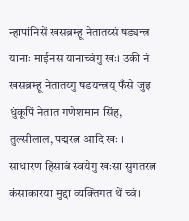न्हापांनिसें खसब्रम्हू नेतातय्सं षड्यन्त्र यानाः माईनस यानाच्वंगु खः। उकी नं खसब्रम्हू नेतातय्गु षडयन्त्रय् फँसे जुइ धुंकूपिं नेतात गणेशमान सिंह, तुल्सीलाल, पद्मरत्न आदि खः ।
साधारण हिसाबं स्वयेगु खःसा सुगतरत्न कंसाकारया मुद्दा व्यक्तिगत थें च्वं।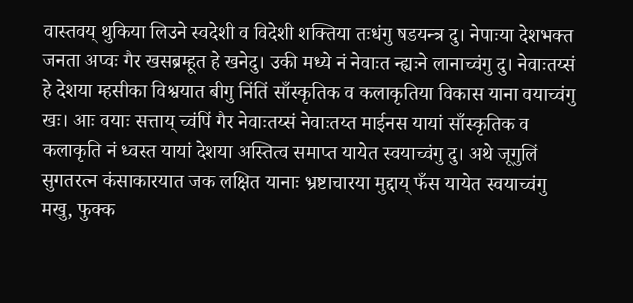वास्तवय् थुकिया लिउने स्वदेशी व विदेशी शक्तिया तःधंगु षडयन्त्र दु। नेपाःया देशभक्त जनता अप्वः गैर खसब्रम्हूत हे खनेदु। उकी मध्ये नं नेवाःत न्ह्यःने लानाच्वंगु दु। नेवाःतय्सं हे देशया म्हसीका विश्वयात बीगु निंतिं साँस्कृतिक व कलाकृतिया विकास याना वयाच्वंगु खः। आः वयाः सत्ताय् च्वंपिं गैर नेवाःतय्सं नेवाःतय्त माईनस यायां साँस्कृतिक व कलाकृति नं ध्वस्त यायां देशया अस्तित्व समाप्त यायेत स्वयाच्वंगु दु। अथे जूगुलिं सुगतरत्न कंसाकारयात जक लक्षित यानाः भ्रष्टाचारया मुद्दाय् फँस यायेत स्वयाच्वंगु मखु, फुक्क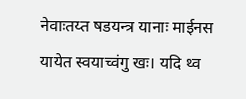नेवाःतय्त षडयन्त्र यानाः माईनस यायेत स्वयाच्वंगु खः। यदि थ्व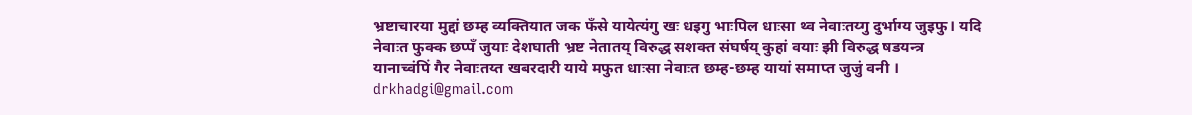भ्रष्टाचारया मुद्दां छम्ह व्यक्तियात जक फँसे यायेत्यंगु खः धइगु भाःपिल धाःसा थ्व नेवाःतय्गु दुर्भाग्य जुइफु। यदि नेवाःत फुक्क छप्पँ जुयाः देशघाती भ्रष्ट नेतातय् विरुद्ध सशक्त संघर्षय् कुहां वयाः झी विरुद्ध षडयन्त्र यानाच्वंपिं गैर नेवाःतय्त खबरदारी याये मफुत धाःसा नेवाःत छम्ह-छम्ह यायां समाप्त जुजुं वनी ।
drkhadgi@gmail.com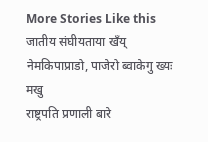More Stories Like this
जातीय संघीयताया खँय् नेमकिपाप्राडो, पाजेरो ब्वाकेगु ख्यः मखु
राष्ट्रपति प्रणाली बारे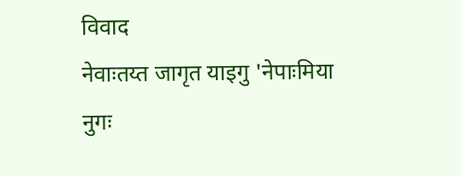विवाद
नेवाःतय्त जागृत याइगु 'नेपाःमिया नुगः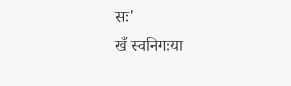सः'
खँ स्वनिगःया